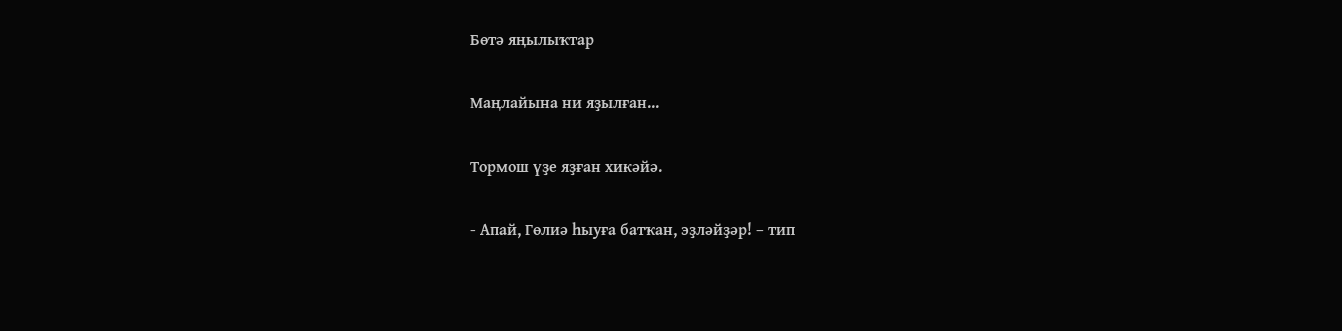Бөтә яңылыҡтар

Маңлайына ни яҙылған...

Тормош үҙе яҙған хикәйә.

- Апай, Гөлиә һыуға батҡан, эҙләйҙәр! – тип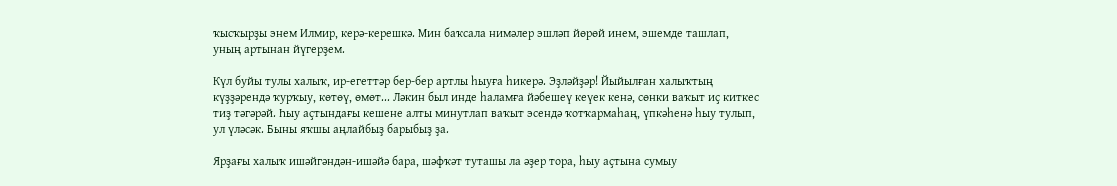ҡысҡырҙы энем Илмир, керә-керешкә. Мин баҡсала нимәлер эшләп йөрөй инем, эшемде ташлап, уның артынан йүгерҙем.

Күл буйы тулы халыҡ, ир-егеттәр бер-бер артлы һыуға һикерә. Эҙләйҙәр! Йыйылған халыҡтың күҙҙәрендә ҡурҡыу, көтөү, өмөт... Ләкин был инде һаламға йәбешеү кеүек кенә, сөнки ваҡыт иҫ киткес тиҙ тәгәрәй. Һыу аҫтындағы кешене алты минутлап ваҡыт эсендә ҡотҡармаһаң, үпкәһенә һыу тулып, ул үләсәк. Быны яҡшы аңлайбыҙ барыбыҙ ҙа.

Ярҙағы халыҡ ишәйгәндән-ишәйә бара, шәфҡәт туташы ла әҙер тора, һыу аҫтына сумыу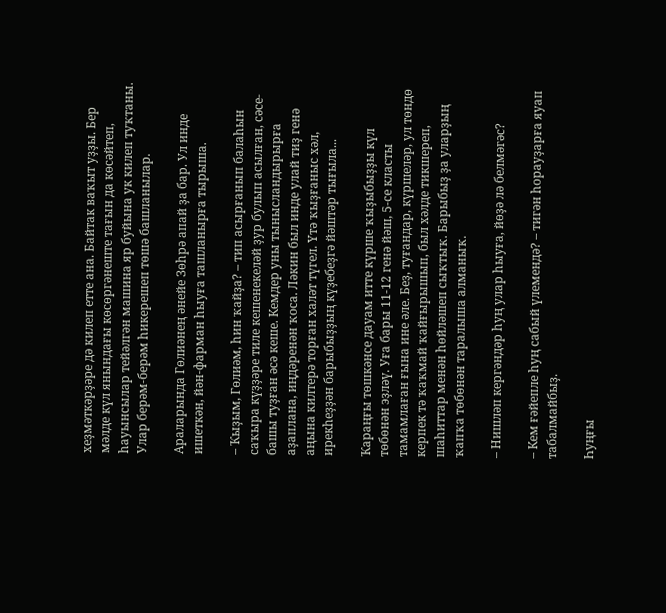хеҙмәткәрҙәре дә килеп етте ана. Байтак ваҡыт уҙҙы. Бер мәлде күл янындағы көсөргәнеште тағын да көсәйтеп, һауынсылар тейәлгән машина яр буйына ук килеп туҡтаны. Улар берәм-берәм һикерешеп төшә башланылар.

Араларында Гөлиәнең әнейе Зөһрә апай ҙа бар. Ул инде ишеткән, йән-фарман һыуға ташланырға тырыша.

– Ҡыҙым, Гөлиәм, һин ҡайҙа? – тип асырғанып балаһын саҡыра күҙҙәре тиле кешенекеләй ҙур булып асылған, сәсе-башы туҙған әсә кеше. Кемдер уны тынысландырырға аҙаплана, иңдәренән ҡоса. Ләкин был инде улай тиҙ генә аңына килтерә торған халәт түгел. Үтә ҡыҙғаныс хәл, ирекһеҙҙән барыбыҙҙың күҙебеҙгә йәштәр тығыла...

Ҡараңғы төшкәнсе дауам итте күрше ҡыҙыбыҙҙы күл төбөнән эҙләү. Уға бары 11-12 генә йәш, 5-се класты тамамлаған ғына ине әле. Беҙ, туғандар, күршеләр, ул төндө керпек тә ҡаҡмай ҡайғырышып, был хәлде тикшереп, шаһиттар менән һөйләшеп сыҡтыҡ. Барыбыҙ ҙа уларҙың ҡапҡа төбөнән таралыша алманыҡ.

– Нишләп кергәндәр һуң улар һыуға, йөҙә лә белмәгәс?

– Кем ғәйепле һуң сабый үлемендә? – тигән һорауҙарға яуап табалмайбыҙ.

Һуңғы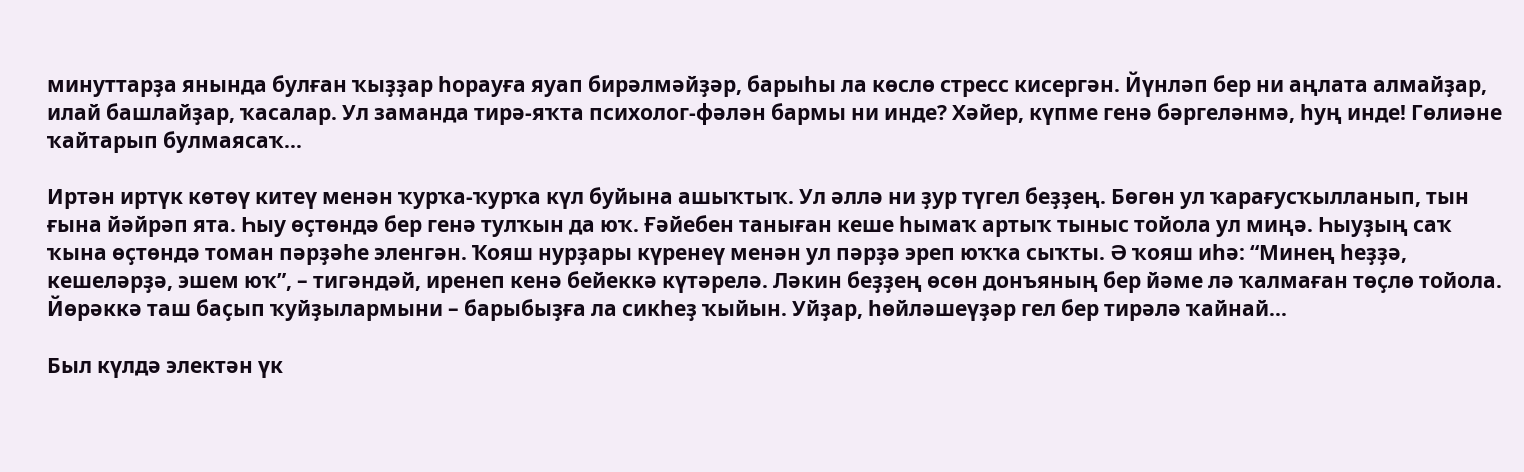минуттарҙа янында булған ҡыҙҙар һорауға яуап бирәлмәйҙәр, барыһы ла көслө стресс кисергән. Йүнләп бер ни аңлата алмайҙар, илай башлайҙар, ҡасалар. Ул заманда тирә-яҡта психолог-фәлән бармы ни инде? Хәйер, күпме генә бәргеләнмә, һуң инде! Гөлиәне ҡайтарып булмаясаҡ...

Иртән иртүк көтөү китеү менән ҡурҡа-ҡурҡа күл буйына ашыҡтыҡ. Ул әллә ни ҙур түгел беҙҙең. Бөгөн ул ҡарағусҡылланып, тын ғына йәйрәп ята. Һыу өҫтөндә бер генә тулҡын да юҡ. Ғәйебен таныған кеше һымаҡ артыҡ тыныс тойола ул миңә. Һыуҙың саҡ ҡына өҫтөндә томан пәрҙәһе эленгән. Ҡояш нурҙары күренеү менән ул пәрҙә эреп юҡҡа сыҡты. Ә ҡояш иһә: “Минең һеҙҙә, кешеләрҙә, эшем юҡ”, – тигәндәй, иренеп кенә бейеккә күтәрелә. Ләкин беҙҙең өсөн донъяның бер йәме лә ҡалмаған төҫлө тойола. Йөрәккә таш баҫып ҡуйҙылармыни – барыбыҙға ла сикһеҙ ҡыйын. Уйҙар, һөйләшеүҙәр гел бер тирәлә ҡайнай...

Был күлдә электән үк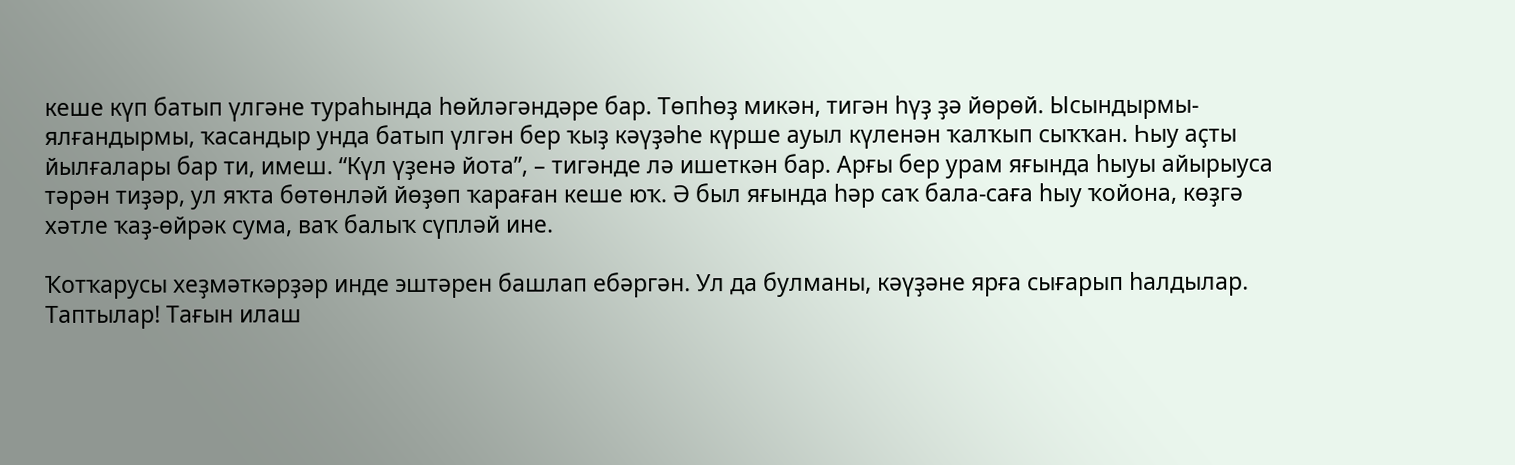кеше күп батып үлгәне тураһында һөйләгәндәре бар. Төпһөҙ микән, тигән һүҙ ҙә йөрөй. Ысындырмы-ялғандырмы, ҡасандыр унда батып үлгән бер ҡыҙ кәүҙәһе күрше ауыл күленән ҡалҡып сыҡҡан. Һыу аҫты йылғалары бар ти, имеш. “Күл үҙенә йота”, – тигәнде лә ишеткән бар. Арғы бер урам яғында һыуы айырыуса тәрән тиҙәр, ул яҡта бөтөнләй йөҙөп ҡараған кеше юҡ. Ә был яғында һәр саҡ бала-саға һыу ҡойона, көҙгә хәтле ҡаҙ-өйрәк сума, ваҡ балыҡ сүпләй ине.

Ҡотҡарусы хеҙмәткәрҙәр инде эштәрен башлап ебәргән. Ул да булманы, кәүҙәне ярға сығарып һалдылар. Таптылар! Тағын илаш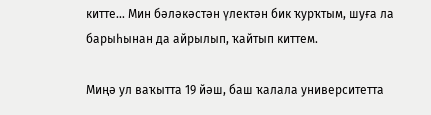китте... Мин бәләкәстән үлектән бик ҡурҡтым, шуға ла барыһынан да айрылып, ҡайтып киттем.

Миңә ул ваҡытта 19 йәш, баш ҡалала университетта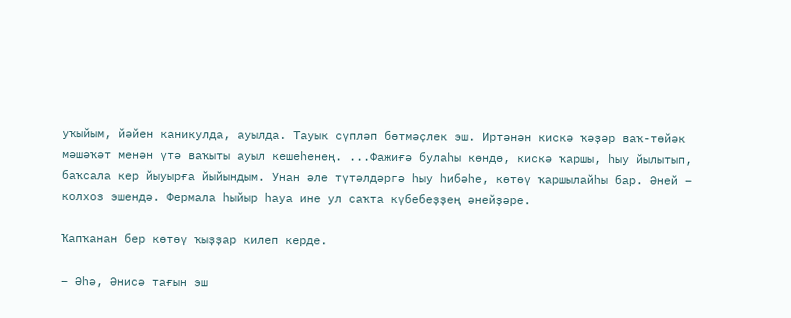уҡыйым, йәйен каникулда, ауылда. Тауык сүпләп бөтмәҫлек эш. Иртәнән кискә ҡәҙәр ваҡ-төйәк мәшәҡәт менән үтә ваҡыты ауыл кешеһенең. ...Фажиғә булаһы көндө, кискә ҡаршы, һыу йылытып, баҡсала кер йыуырға йыйындым. Унан әле түтәлдәргә һыу һибәһе, көтөү ҡаршылайһы бар. Әней – колхоз эшендә. Фермала һыйыр һауа ине ул саҡта күбебеҙҙең әнейҙәре.

Ҡапҡанан бер көтөү ҡыҙҙар килеп керде.

– Әһә, Әнисә тағын эш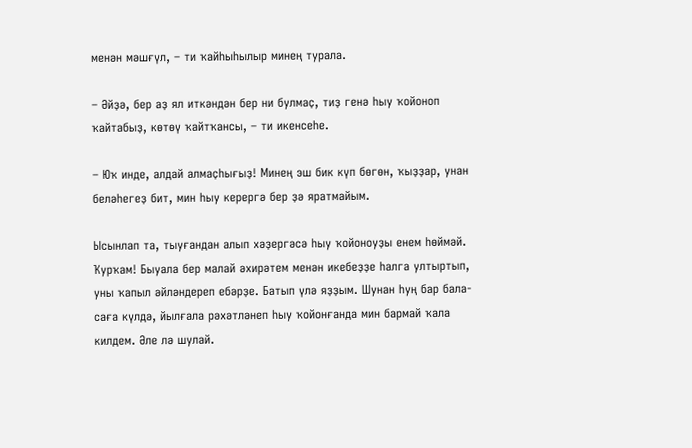менән мәшғүл, – ти ҡайһыһылыр минең турала.

– Әйҙә, бер аҙ ял иткәндән бер ни булмаҫ, тиҙ генә һыу ҡойоноп ҡайтабыҙ, көтөү ҡайтҡансы, – ти икенсеһе.

– Юҡ инде, алдай алмаҫһығыҙ! Минең эш бик күп бөгөн, ҡыҙҙар, унан беләһегеҙ бит, мин һыу керергә бер ҙә яратмайым.

Ысынлап та, тыуғандан алып хәҙергәсә һыу ҡойоноуҙы енем һөймәй. Ҡурҡам! Быуала бер малай әхирәтем менән икебеҙҙе һалга ултыртып, уны ҡапыл әйләндереп ебәрҙе. Батып үлә яҙҙым. Шунан һуң бар бала-саға күлдә, йылғала рәхәтләнеп һыу ҡойонғанда мин бармай ҡала килдем. Әле лә шулай.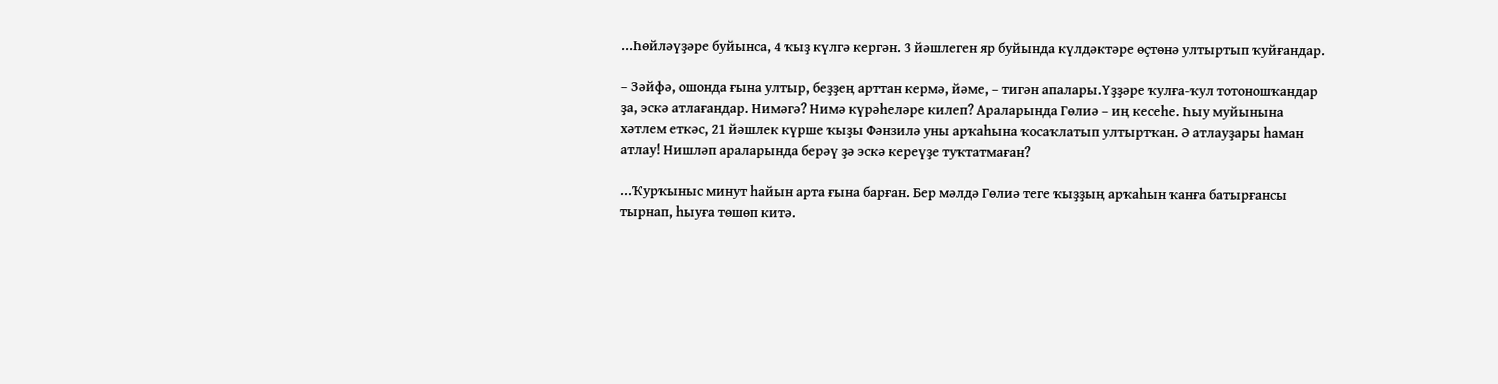...Һөйләүҙәре буйынса, 4 ҡыҙ күлгә кергән. 3 йәшлеген яр буйында күлдәктәре өҫтөнә ултыртып ҡуйғандар.

– Зәйфә, ошонда ғына ултыр, беҙҙең арттан кермә, йәме, – тигән апалары.Үҙҙәре ҡулға-ҡул тотоношҡандар ҙа, эскә атлағандар. Нимәгә? Нимә күрәһеләре килеп? Араларында Гөлиә – иң кесеһе. Һыу муйынына хәтлем еткәс, 21 йәшлек күрше ҡыҙы Фәнзилә уны арҡаһына ҡосаҡлатып ултыртҡан. Ә атлауҙары һаман атлау! Нишләп араларында берәү ҙә эскә кереүҙе туҡтатмаған?

...Ҡурҡыныс минут һайын арта ғына барған. Бер мәлдә Гөлиә теге ҡыҙҙың арҡаһын ҡанға батырғансы тырнап, һыуға төшөп китә.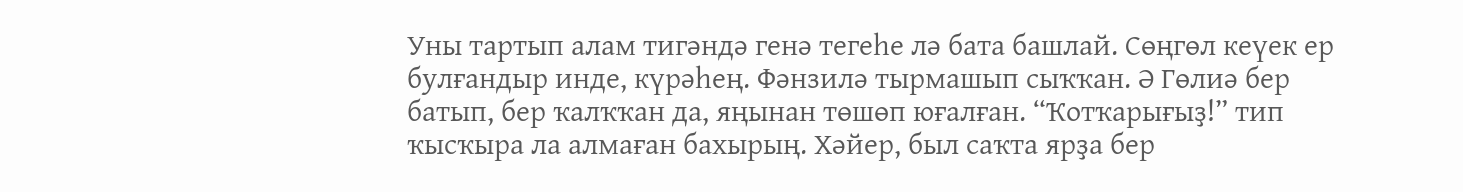Уны тартып алам тигәндә генә тегеһе лә бата башлай. Сөңгөл кеүек ер булғандыр инде, күрәһең. Фәнзилә тырмашып сыҡҡан. Ә Гөлиә бер батып, бер ҡалҡҡан да, яңынан төшөп юғалған. “Ҡотҡарығыҙ!” тип ҡысҡыра ла алмаған бахырың. Хәйер, был саҡта ярҙа бер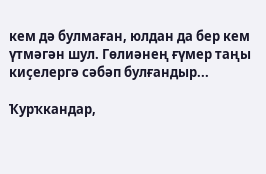кем дә булмаған, юлдан да бер кем үтмәгән шул. Гөлиәнең ғүмер таңы киҫелергә сәбәп булғандыр...

Ҡурҡкандар,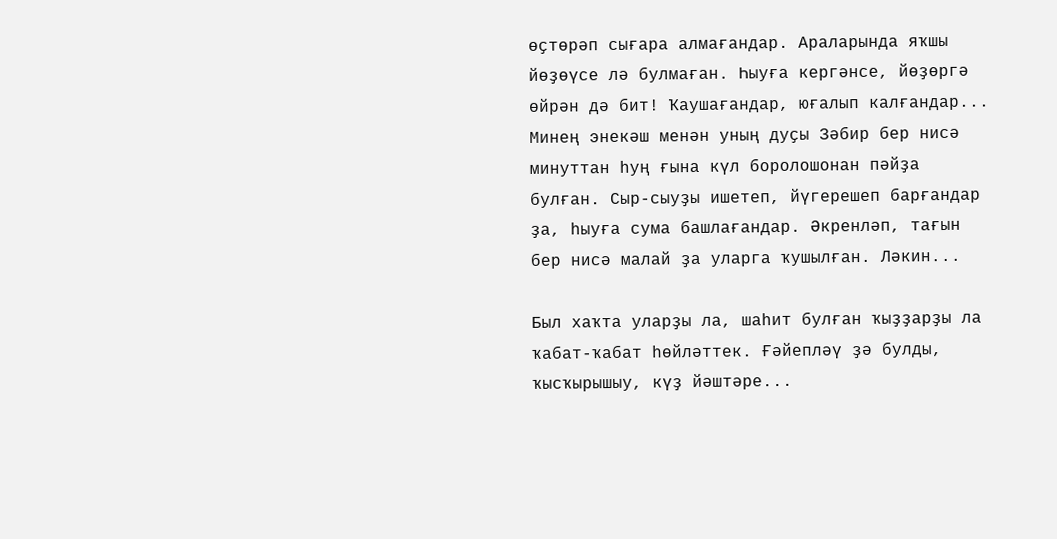өҫтөрәп сығара алмағандар. Араларында яҡшы йөҙөүсе лә булмаған. Һыуға кергәнсе, йөҙөргә өйрән дә бит! Ҡаушағандар, юғалып калғандар... Минең энекәш менән уның дуҫы Зәбир бер нисә минуттан һуң ғына күл боролошонан пәйҙа булған. Сыр-сыуҙы ишетеп, йүгерешеп барғандар ҙа, һыуға сума башлағандар. Әкренләп, тағын бер нисә малай ҙа уларга ҡушылған. Ләкин...

Был хаҡта уларҙы ла, шаһит булған ҡыҙҙарҙы ла ҡабат-ҡабат һөйләттек. Ғәйепләү ҙә булды, ҡысҡырышыу, күҙ йәштәре...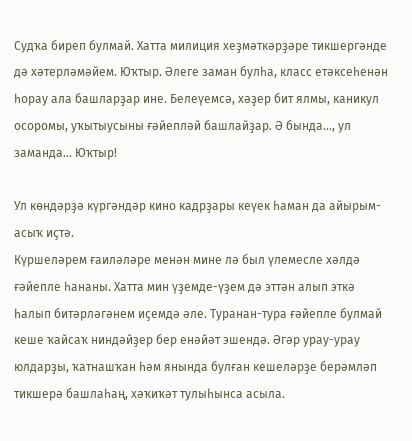Судҡа биреп булмай. Хатта милиция хеҙмәткәрҙәре тикшергәнде дә хәтерләмәйем. Юҡтыр. Әлеге заман булһа, класс етәксеһенән һорау ала башларҙар ине. Белеүемсә, хәҙер бит ялмы, каникул осоромы, уҡытыусыны ғәйепләй башлайҙар. Ә бында..., ул заманда... Юҡтыр!

Ул көндәрҙә күргәндәр кино кадрҙары кеүек һаман да айырым-асыҡ иҫтә.
Күршеләрем ғаиләләре менән мине лә был үлемесле хәлдә ғәйепле һананы. Хатта мин үҙемде-үҙем дә эттән алып эткә һалып битәрләгәнем иҫемдә әле. Туранан-тура ғәйепле булмай кеше ҡайсаҡ ниндәйҙер бер енәйәт эшендә. Әгәр урау-урау юлдарҙы, ҡатнашҡан һәм янында булған кешеләрҙе берәмләп тикшерә башлаһаң, хәҡиҡәт тулыһынса асыла.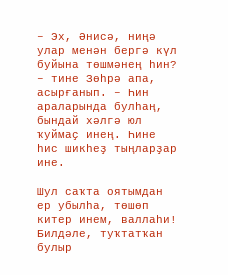– Эх, Әнисә, ниңә улар менән бергә күл буйына төшмәнең һин? – тине Зөһрә апа, асырғанып. – Һин араларында булһаң, бындай хәлгә юл ҡуймаҫ инең. Һине һис шикһеҙ тыңларҙар ине.

Шул саҡта оятымдан ер убылһа, төшөп китер инем, валлаһи! Билдәле, туҡтатҡан булыр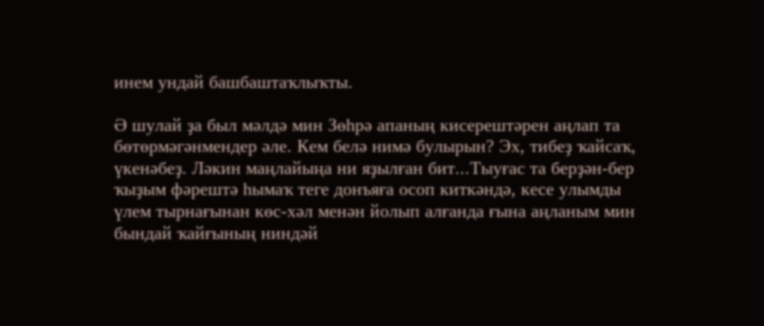инем ундай башбаштаҡлыҡты.

Ә шулай ҙа был мәлдә мин Зөһрә апаның кисерештәрен аңлап та бөтөрмәгәнмендер әле. Кем белә нимә булырын? Эх, тибеҙ ҡайсаҡ, үкенәбеҙ. Ләкин маңлайыңа ни яҙылған бит...Тыуғас та берҙән-бер ҡыҙым фәрештә һымаҡ теге донъяға осоп киткәндә, кесе улымды үлем тырнағынан көс-хәл менән йолып алғанда ғына аңланым мин бындай ҡайғының ниндәй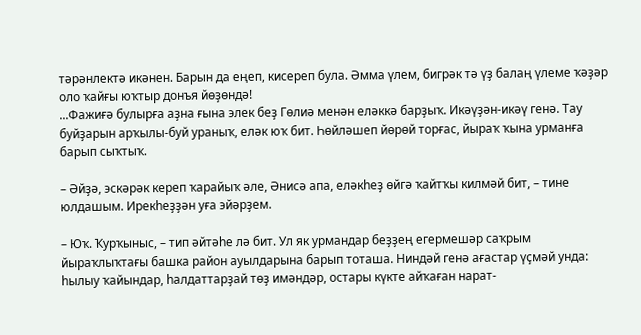тәрәнлектә икәнен. Барын да еңеп, кисереп була. Әмма үлем, бигрәк тә үҙ балаң үлеме ҡәҙәр оло ҡайғы юҡтыр донъя йөҙөндә!
...Фажиғә булырға аҙна ғына элек беҙ Гөлиә менән еләккә барҙыҡ. Икәүҙән-икәү генә. Тау буйҙарын арҡылы-буй ураныҡ, еләк юҡ бит. Һөйләшеп йөрөй торғас, йыраҡ ҡына урманға барып сыҡтыҡ.

– Әйҙә, эскәрәк кереп ҡарайыҡ әле, Әнисә апа, еләкһеҙ өйгә ҡайтҡы килмәй бит, – тине юлдашым. Ирекһеҙҙән уға эйәрҙем.

– Юҡ. Ҡурҡыныс, – тип әйтәһе лә бит. Ул як урмандар беҙҙең егермешәр саҡрым йыраҡлыҡтағы башка район ауылдарына барып тоташа. Ниндәй генә ағастар үҫмәй унда: һылыу ҡайындар, һалдаттарҙай төҙ имәндәр, остары күкте айҡаған нарат-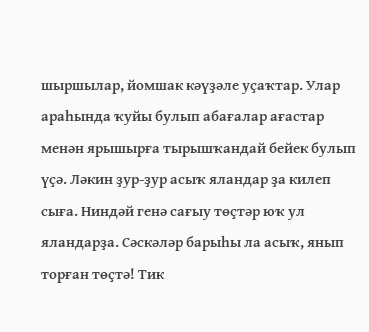шыршылар, йомшак кәүҙәле уҫаҡтар. Улар араһында ҡуйы булып абағалар ағастар менән ярышырға тырышҡандай бейек булып үҫә. Ләкин ҙур-ҙур асыҡ яландар ҙа килеп сыға. Ниндәй генә сағыу төҫтәр юҡ ул яландарҙа. Сәскәләр барыһы ла асыҡ, янып торған төҫтә! Тик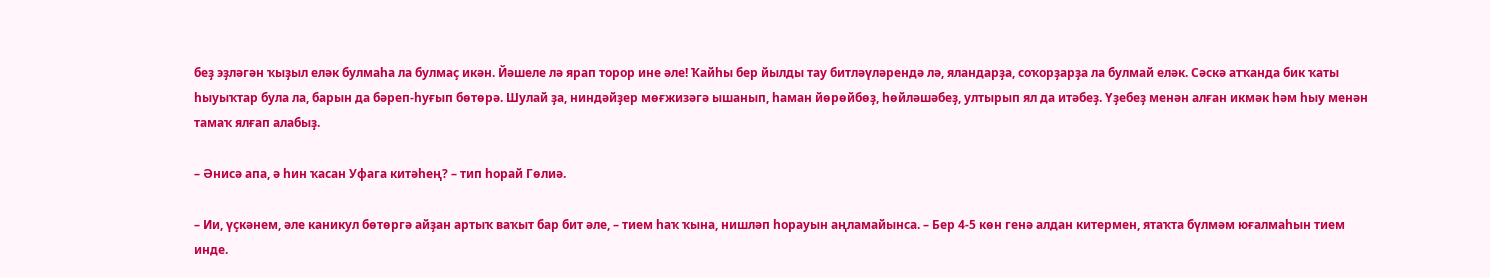беҙ эҙләгән ҡыҙыл еләк булмаһа ла булмаҫ икән. Йәшеле лә ярап торор ине әле! Ҡайһы бер йылды тау битләүләрендә лә, яландарҙа, соҡорҙарҙа ла булмай еләк. Сәскә атҡанда бик ҡаты һыуыҡтар була ла, барын да бәреп-һуғып бөтөрә. Шулай ҙа, ниндәйҙер мөғжизәгә ышанып, һаман йөрөйбөҙ, һөйләшәбеҙ, ултырып ял да итәбеҙ. Үҙебеҙ менән алған икмәк һәм һыу менән тамаҡ ялғап алабыҙ.

– Әнисә апа, ә һин ҡасан Уфага китәһең? – тип һорай Гөлиә.

– Ии, үҫкәнем, әле каникул бөтөргә айҙан артыҡ ваҡыт бар бит әле, – тием һаҡ ҡына, нишләп һорауын аңламайынса. – Бер 4-5 көн генә алдан китермен, ятаҡта бүлмәм юғалмаһын тием инде.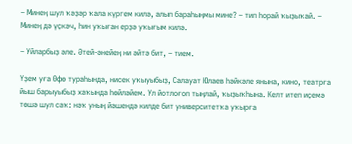– Минең шул ҡәҙәр ҡала күргем килә, алып бараһыңмы мине? – тип һорай ҡыҙыҡай. – Минең дә үҫкәч, һин уҡыған ерҙә уҡығым килә.

– Уйларбыҙ әле. Әтей-әнейең ни әйтә бит, – тием.

Үҙем уға Өфө тураһында, нисек уҡыуыбыҙ, Салауат Юлаев һәйкәле янына, кино, театрға йыш барыуыбыҙ хаҡында һөйләйем. Ул йотлоғоп тыңлай, ҡыҙыҡһына. Келт итеп иҫемә төшә шул саҡ: нәҡ уның йәшендә килде бит университетҡа уҡырға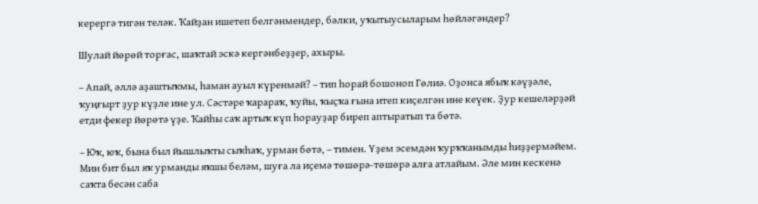керергә тигән теләк. Ҡайҙан ишетеп белгәнмендер, бәлки, уҡытыусыларым һөйләгәндер?

Шулай йөрөй торғас, шаҡтай эскә кергәнбеҙҙер, ахыры.

– Апай, әллә аҙаштыҡмы, һаман ауыл күренмәй? – тип һорай бошоноп Гөлиә. Оҙонса ябыҡ кәүҙәле, ҡуңғырт ҙур күҙле ине ул. Сәстәре ҡарараҡ, ҡуйы, ҡыҫҡа ғына итеп киҫелгән ине кеүек. Ҙур кешеләрҙәй етди фекер йөрөтә үҙе. Ҡайһы саҡ артыҡ күп һорауҙар биреп аптыратып та бөтә.

– Юҡ, юҡ, бына был йышлыҡты сыҡһаҡ, урман бөтә, – тимен. Үҙем эсемдән ҡурҡҡанымды һиҙҙермәйем. Мин бит был яҡ урманды яҡшы беләм, шуға ла иҫемә төшөрә-төшөрә алға атлайым. Әле мин кескенә саҡта бесән саба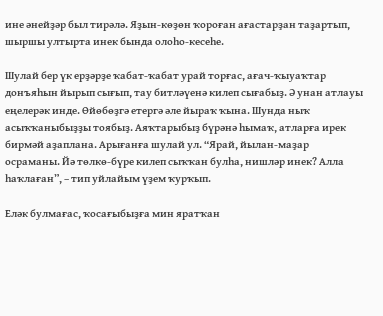ине әнейҙәр был тирәлә. Яҙын-көҙөн ҡороған ағастарҙан таҙартып, шыршы ултырта инек бында олоһо-кесеһе.

Шулай бер үк ерҙәрҙе ҡабат-ҡабат урай торғас, ағач-ҡыуаҡтар донъяһын йырып сығып, тау битләүенә килеп сығабыҙ. Ә унан атлауы еңелерәк инде. Өйөбөҙгә етергә әле йыраҡ ҡына. Шунда ныҡ асыҡҡаныбыҙҙы тоябыҙ. Аяҡтарыбыҙ бүрәнә һымаҡ, атларға ирек бирмәй аҙаплана. Арығанға шулай ул. “Ярай, йылан-маҙар осраманы. Йә төлкө-бүре килеп сыҡҡан булһа, нишләр инек? Алла һаҡлаған”, – тип уйлайым үҙем ҡурҡып.

Еләк булмағас, ҡосағыбыҙға мин яратҡан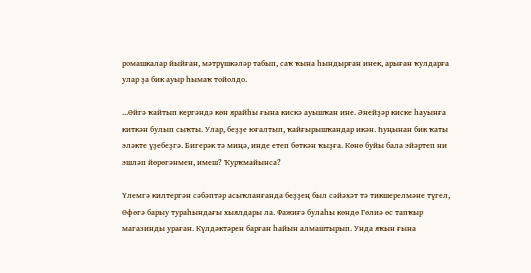ромашкалар йыйған, мәтрүшкәләр табып, саҡ ҡына һындырған инек, арыған ҡулдарға улар ҙа бик ауыр һымаҡ тойолдо.

...Өйгә ҡайтып кергәндә көн ярайһы ғына кискә ауышҡан ине. Әнейҙәр киске һауынға киткән булып сыҡты. Улар, беҙҙе юғалтып, ҡайғырышҡандар икән. Һуңынан бик ҡаты эләкте үҙебеҙгә. Бигерәк тә миңә, инде етеп бөткән ҡыҙға. Көнө буйы бала эйәртеп ни эшләп йөрөгәнмен, имеш? Ҡурҡмайынса?

Үлемгә килтергән сәбәптәр асыҡланғанда беҙҙең был сәйәхәт тә тикшерелмәне түгел, Өфөгә барыу тураһындағы хыялдары ла. Фажиғә булаһы көндө Гөлиә өс тапҡыр магазинды ураған. Күлдәктәрен барған һайын алмаштырып. Унда яҡын ғына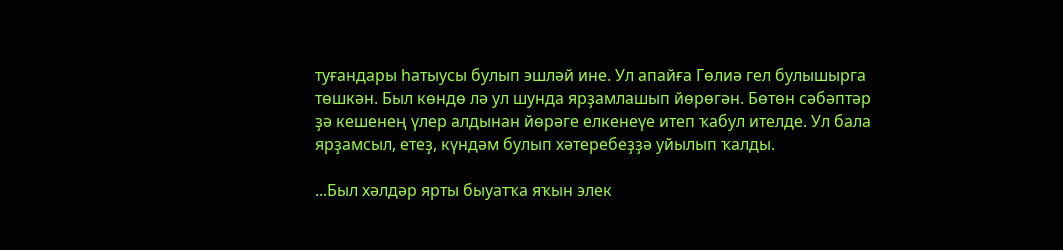туғандары һатыусы булып эшләй ине. Ул апайға Гөлиә гел булышырга төшкән. Был көндө лә ул шунда ярҙамлашып йөрөгән. Бөтөн сәбәптәр ҙә кешенең үлер алдынан йөрәге елкенеүе итеп ҡабул ителде. Ул бала ярҙамсыл, етеҙ, күндәм булып хәтеребеҙҙә уйылып ҡалды.

...Был хәлдәр ярты быуатҡа яҡын элек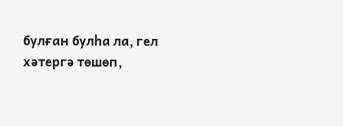булған булһа ла, гел хәтергә төшөп,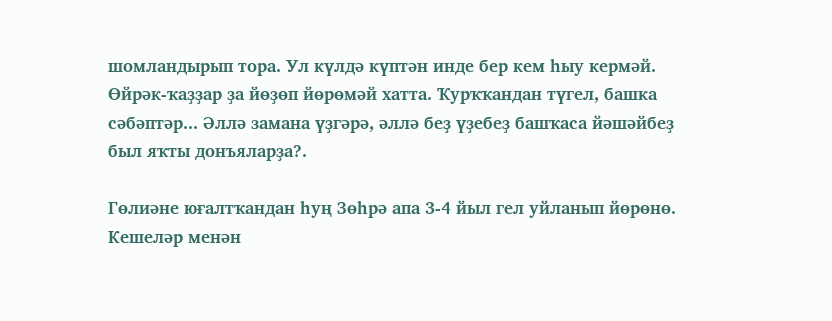шомландырып тора. Ул күлдә күптән инде бер кем һыу кермәй. Өйрәк-ҡаҙҙар ҙа йөҙөп йөрөмәй хатта. Ҡурҡҡандан түгел, башка сәбәптәр... Әллә замана үҙгәрә, әллә беҙ үҙебеҙ башҡаса йәшәйбеҙ был яҡты донъяларҙа?.

Гөлиәне юғалтҡандан һуң Зөһрә апа 3-4 йыл гел уйланып йөрөнө. Кешеләр менән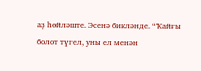аҙ һөйләште. Эсенә бикләнде. “Ҡайғы болот түгел, уны ел менән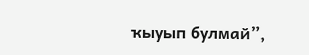ҡыуып булмай”,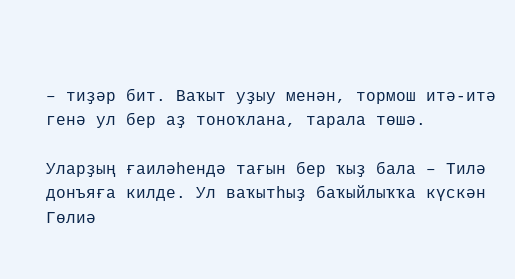– тиҙәр бит. Ваҡыт уҙыу менән, тормош итә-итә генә ул бер аҙ тоноҡлана, тарала төшә.

Уларҙың ғаиләһендә тағын бер ҡыҙ бала – Тилә донъяға килде. Ул ваҡытһыҙ баҡыйлыҡҡа күскән Гөлиә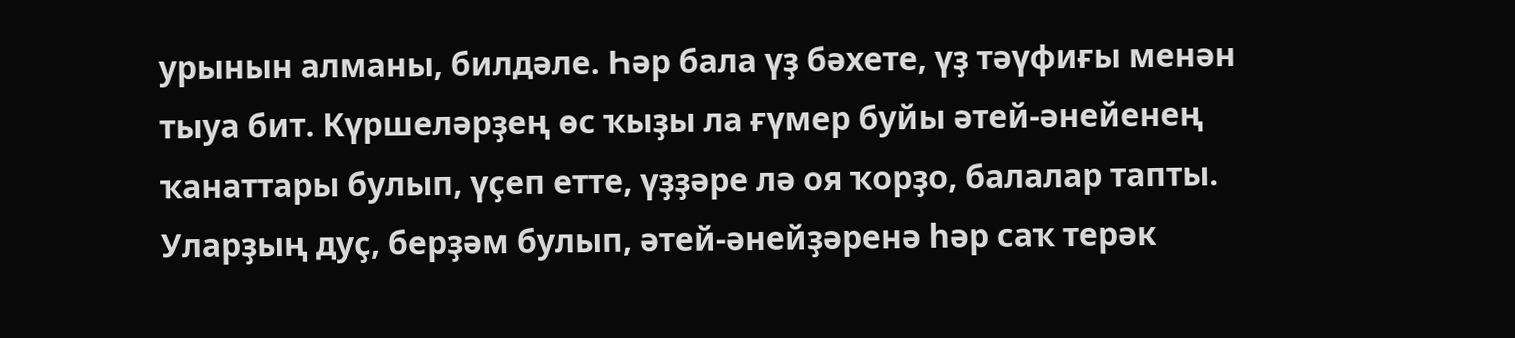урынын алманы, билдәле. Һәр бала үҙ бәхете, үҙ тәүфиғы менән тыуа бит. Күршеләрҙең өс ҡыҙы ла ғүмер буйы әтей-әнейенең ҡанаттары булып, үҫеп етте, үҙҙәре лә оя ҡорҙо, балалар тапты. Уларҙың дуҫ, берҙәм булып, әтей-әнейҙәренә һәр саҡ терәк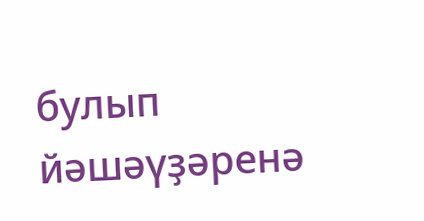булып йәшәүҙәренә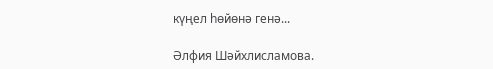күңел һөйөнә генә...

Әлфия Шәйхлисламова.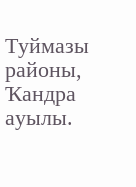Туймазы районы, Ҡандра ауылы.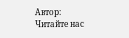Автор:
Читайте нас